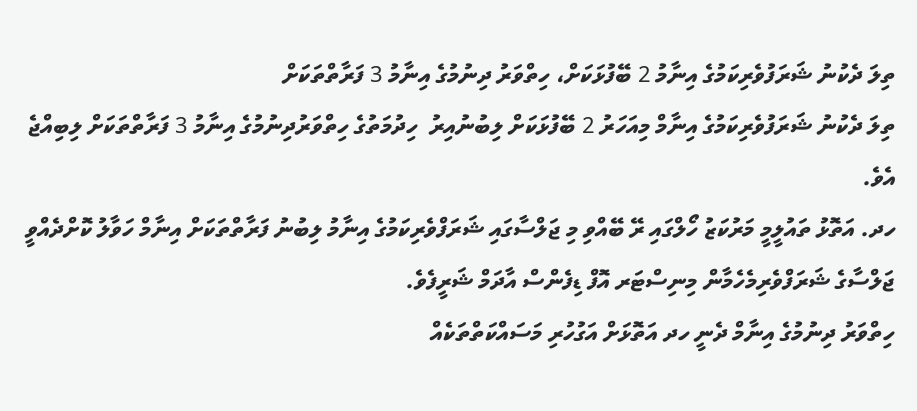ތިލަ ދެކުނު ޝަރަފުވެރިކަމުގެ އިނާމު 2 ބޭފުޅަކަށް، ހިތްވަރު ދިނުމުގެ އިނާމު 3 ފަރާތްތަކަށް
ތިލަ ދެކުނު ޝަރަފުވެރިކަމުގެ އިނާމް މިއަހަރު 2 ބޭފުޅަކަށް ލިބުނުއިރު  ހިދުމަތުގެ ހިތްވަރުދިނުމުގެ އިނާމު 3 ފަރާތްތަކަށް ލިބިއްޖެ އެވެ.
ހދ. އަތޮޅު ތައުލީމީ މަރުކަޒު ހޯލްގައި ރޭ ބޭއްވި މި ޖަލްސާގައި ޝަރަފްވެރިކަމުގެ އިނާމު ލިބުނު ފަރާތްތަކަށް އިނާމް ހަވާލު ކޮށްދެއްވީ ޖަލްސާގެ ޝަރަފްވެރިމެހެމާން މިނިސްޓަރ އޮފް ޑިފެންސް އާދަމް ޝަރީފެވެ.
ހިތްވަރު ދިނުމުގެ އިނާމް ދެނީ ހދ އަތޮޅަށް އަގުހުރި މަސައްކަތްތަކެއް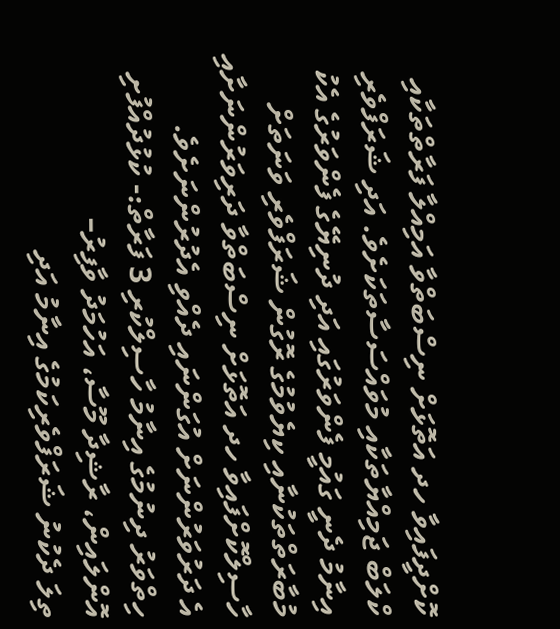ކޮށްދީފައިވާ ހދ އަތޮޅަށް ނިސްބަތްވާ އަމިއްލާ ފަރާތްތަކާއި ކްލަބް ޖަމިއްޔާތަކާއި މުވައްސަސާތަކަށެވެ. އަދި ޝަރަފްވެރި އިނާމު ދެނީ ގައުމީ ފެންވަރުގައި އަދި ދުނިޔޭގެ ފެންވަރުގެ އެކު މުބާރަތްތަކުނާއި ކިޔެވުމުގެ ރޮގުން ޝަރަފްވެރި ވަނަތަށް ހާސިލްކޮށްފައިވާ ހދ އަތޮޅަށް ނިސްބަތްވާ ދަރިވަރުންނަށާއި އެ ދަރުވަރުންނަށް އުގަންނައި ދެއްވި އެދުރުންނަށެވެ.
ހިތްވަރު ދިނުމުގެ އިނާމު ހާސިލްކުރި 3 ފަރާތް:- ކުޅުދުއްފުށި އޮންލައިން، ރާޝިދާ މޫސާ، އަހުމަދު ވާފިރު–
ތިލަ ދެކުނު ޝަރަފްވެރިކަމުގެ އިނާމު އަދި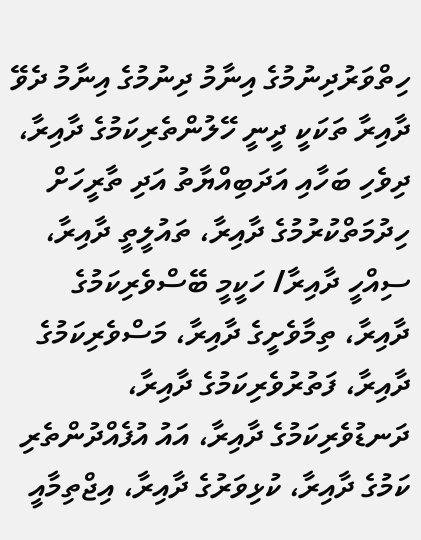ހިތްވަރުދިނުމުގެ އިނާމު ދިނުމުގެ އިނާމު ދެވޭ ދާއިރާ ތަކަކީ ދީނީ ހޭލުންތެރިކަމުގެ ދާއިރާ، ދިވެހި ބަހާއި އަދަބިއްޔާތު އަދި ތާރީހަށް ހިދުމަތްކުރުމުގެ ދާއިރާ، ތައުލީތީ ދާއިރާ، ސިއްހީ ދާއިރާ/ ހަކީމީ ބޭސްވެރިކަމުގެ ދާއިރާ، ތިމާވެށީގެ ދާއިރާ، މަސްވެރިކަމުގެ ދާއިރާ، ފަތުރުވެރިކަމުގެ ދާއިރާ، ދަނޑުވެރިކަމުގެ ދާއިރާ، އައު އުފެއްދުންތެރި ކަމުގެ ދާއިރާ، ކުޅިވަރުގެ ދާއިރާ، އިޖްތިމާއީ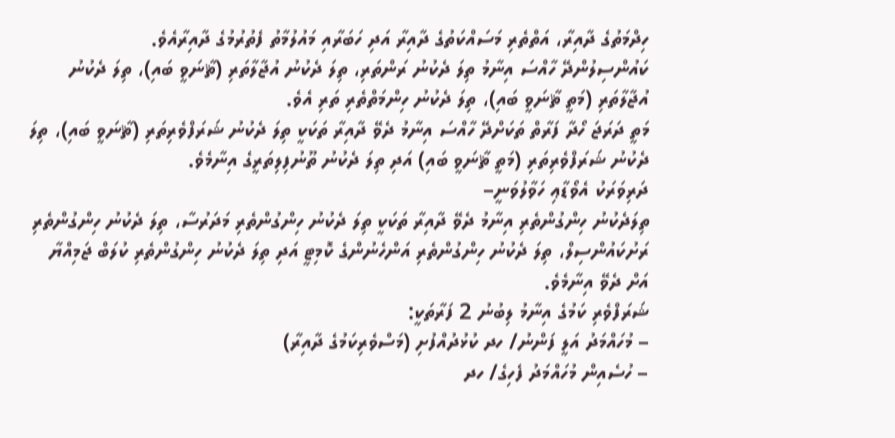ހިދްމަތުގެ ދާއިރާ، އަތްތެރި މަސައްކަތުގެ ދާއިރާ އަދި ހަބަރާއި މައުލުމާތު ފެތުރުމުގެ ދާއިރާއެވެ.
ކައުންސިލުންދޭ ހާއްސަ އިނާމު ތިލަ ދެކުނު ރަންތަރި، ތިލަ ދެކުނު އުޖާލާތަރި (ޘާނަވީ ބައި)، ތިލަ ދެކުނު އުޖާލާތަރި (މަތީ ޘާނަވީ ބައި)، ތިލަ ދެކުނު ހިންމަތްތެރި ތަރި އެވެ.
މަތީ ދަރަޖަ ހޯދާ ފަރާތް ތަކަށްދޭ ހާއްސަ އިނާމު ދެވޭ ދާއިރާ ތަކަކީ ތިލަ ދެކުނު ޝަރަފްވެރިތަރި (ޘާނަވީ ބައި)، ތިލަ ދެކުނު ޝަރަފްވެރިތަރި (މަތީ ޘާނަވީ ބައި) އަދި ތިލަ ދެކުނު ތޫނުފިލިތަރީގެ އިނާމެވެ.
ދަރިވަރަކު އެވޯޑާޢި ހަވާލުވަނީ–
ތިލަދެކުނު ހިންގުންތެރި އިނާމު ދެވޭ ދާއިރާ ތަކަކީ ތިލަ ދެކުނު ހިންގުންތެރި މަދަރުސާ، ތިލަ ދެކުނު ހިންގުންތެރި ރަށުކައުންސިލް، ތިލަ ދެކުނު ހިންގުންތެރި އަންހެނުންގެ ކޮމިޓީ އަދި ތިލަ ދެކުނު ހިންގުންތެރި ކުލަބް ޖަމިއްޔާ އަށް ދެވޭ އިނާމެވެ.
ޝަރަފްވެރި ކަމުގެ އިނާމު ލިބުނު 2 ފަރާތަކީ:
– މުހައްމަދު އަލީ ފަންނު/ ހދ ކުޅުދުއްފުށި (މަސްވެރިކަމުގެ ދާއިރާ)
– ހުސެއިން މުހައްމަދު ފެހިގެ/ ހދ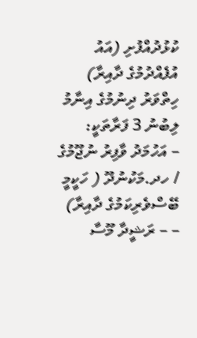ކުޅުދުއްފުށި (އައު އުފެއްދުމުގެ ދާއިރާ)
ހިތްވަރު ދިނުމުގެ އިނާމު ލިބުނު 3 ފަރާތަކީ:
– އަހުމަދު ވާފިރު ނުޖޫމުގެ / ހދ.މަކުނުދޫ ( ހަކީމީ ބޭސްވެރިކަމުގެ ދާއިރާ)
– – ރަޝީދާ މޫސާ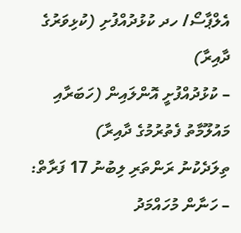އެލްޕާސޯ/ ހދ ކުޅުދުއްފުށި (ކުޅިވަރުގެ ދާއިރާ)
– ކުޅުދުއްފުށީ އޮންލައިން (ހަބަރާއި މައުލޫމާތު ފެތުރުމުގެ ދާއިރާ)
ތިލަދެކުނު ރަންތަރި ލިބުނު 17 ފަރާތް:
– ހަނާން މުހައްމަދު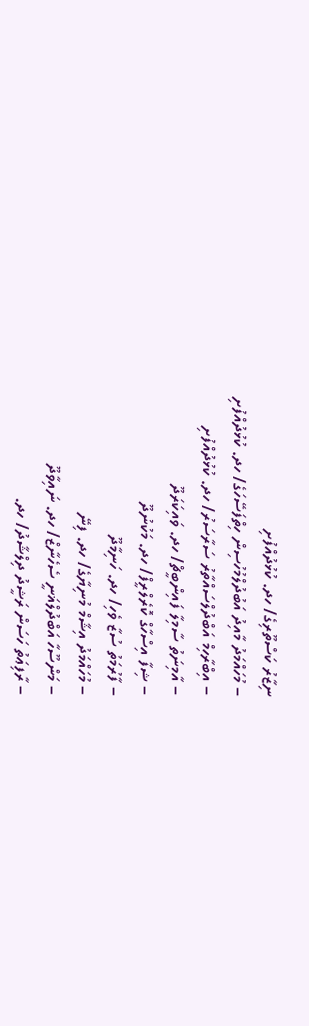ނިޒާރު ކަސްތޫރިގެ/ ހދ. ކުޅުދުއްފުށި
– މުހައްމަދު މާއިދު އަބުދުލްމުހުސިން ހިތްފަސޭހަގެ/ ހދ. ކުޅުދުއްފުށި
– އިބްރާހިމް އަބްދުލްސައްތާރު ސަރާސަރު/ ހދ. ކުޅުދުއްފުށި
– އާމިނަތު ސާމިލާ ފައިންބީޗް/ ހދ. ވައިކަރަދޫ
– ޝިފާ އިސްހާގް ކޮރެލްރީފް/ ހދ. މަކުނުދޫ
– ފާރުމަތު ސުޒާ ވެހި/ ހދ. ހަނިމާދޫ
– މުހައްމަދު އިޝާމް މުނިޔާގެ/ ހދ. ފިނޭ
– މަންސޫހާ އަބްދުލްޣަނީ ސެހެނާޒް/ ހދ. ނައިވާދޫ
– ރާފިޢަތު ހަސަން ރަޝީދު ދިލްޝާދު/ ހދ.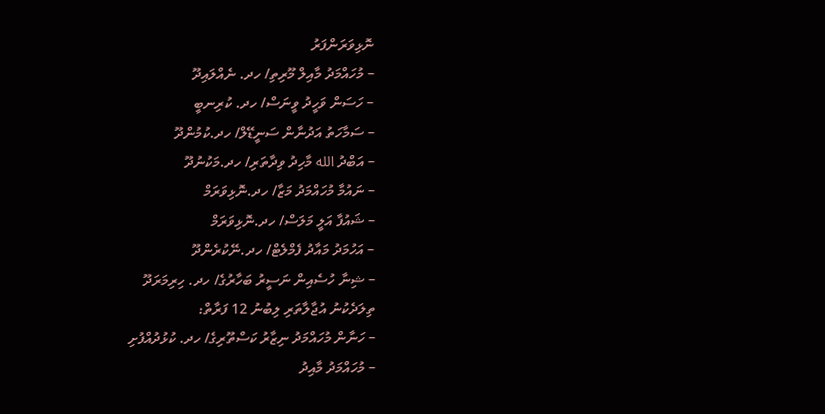ނޮޅިވަރަންފަރު
– މުހައްމަދު މާއިލް މޫރިތި/ ހދ. ނެއްލައިދޫ
– ހަސަން ވަހީދު ވީނަސް/ ހދ. ކުރިނބީ
– ސަމާހަތު އަދުނާން ސަނީޑޭލް/ ހދ.ކުމުންދޫ
– އަބްދު الله މާހިދު ވިދާތަރި/ ހދ.މަކުނުދޫ
– ނައުމާ މުހައްމަދު މަޒާ/ ހދ.ނޮޅިވަރަމް
– ޝައުފާ އަލީ މަލަސް/ ހދ.ނޮޅިވަރަމް
– އަހުމަދު މައާދު ފެމްލެޓް/ ހދ.ނޭކުރެންދޫ
– ޝިނާ ހުސެއިން ނަސީރު ބަހާރުގެ/ ހދ. ހިރިމަރަދޫ
ތިލަދެކުނު އުޖާލާތަރި ލިބުނު 12 ފަރާތް:
– ހަނާން މުހައްމަދު ނިޒާރު ކަސްތޫރިގެ/ ހދ. ކުޅުދުއްފުށި
– މުހައްމަދު މާއިދު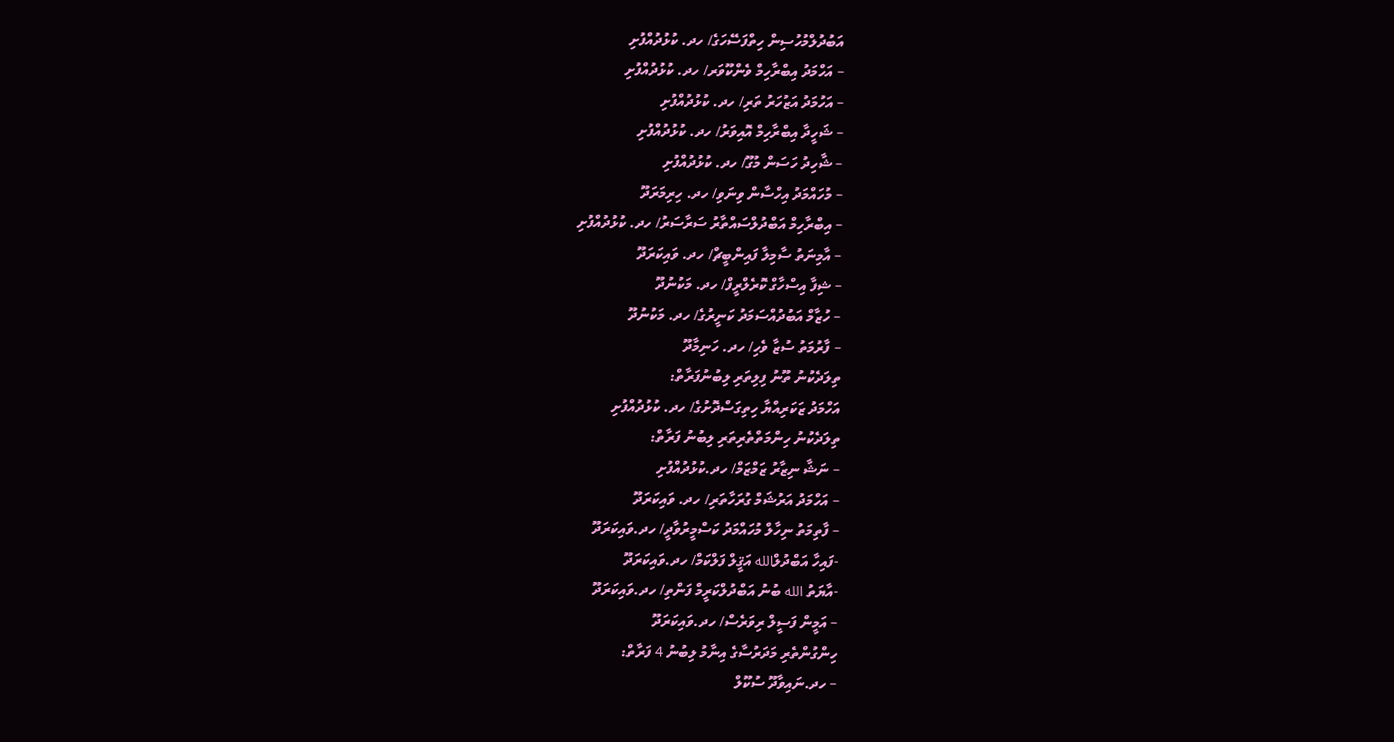އަބުދުލްމުހުސިން ހިތްފަސޭހަގެ/ ހދ. ކުޅުދުއްފުށި
– އަހްމަދު އިބްރާހިމް ވެންކޫވަރ/ ހދ. ކުޅުދުއްފުށި
– އަހުމަދު އަޒުހަރު ތަރި/ ހދ. ކުޅުދުއްފުށި
– ޝަހީދާ އިބްރާހިމް އޮއިވަރު/ ހދ. ކުޅުދުއްފުށި
– ޝާހިދު ހަސަން މުގޫ/ ހދ. ކުޅުދުއްފުށި
– މުހައްމަދު އިހްސާން ވިނަވި/ ހދ. ހިރިމަރަދޫ
– އިބްރާހިމް އަބްދުލްސައްތާރު ސަރާސަރު/ ހދ. ކުޅުދުއްފުށި
– އާމިނަތު ސާމިލާ ފައިންބީޗް/ ހދ. ވައިކަރަދޫ
– ޝިފާ އިސްހާގް ކޮރެލްރީފް/ ހދ. މަކުނުދޫ
– ހުޒާމް އަބުދުއްސަމަދު ކަނީރުގެ/ ހދ. މަކުނުދޫ
– ފާރުމަތު ސުޒާ ވެހި/ ހދ. ހަނިމާދޫ
ތިލަދެކުނު ތޫނު ފިލިތަރި ލިބުނުފަރާތް:
އަހްމަދު ޒަކަރިއްޔާ ހިތިގަސްދޮށުގެ/ ހދ. ކުޅުދުއްފުށި
ތިލަދެކުނު ހިންމަތްތެރިތަރި ލިބުނު ފަރާތް:
– ނަޝާ ނިޒާރު ޒަމްޒަމް/ ހދ.ކުޅުދުއްފުށި
– އަހްމަދު އަރުޝަމް ގުރަހާތަރި/ ހދ. ވައިކަރަދޫ
– ފާތިމަތު ނިހާލް މުހައްމަދު ކަސްމީރުވާދީ/ ހދ.ވައިކަރަދޫ
-ފައިހާ އަބްދުލްالله އަޤީލް ފަލްކަމް/ ހދ.ވައިކަރަދޫ
-އާޔަތު الله ބުނު އަބްދުލްކަރީމް ފަންތި/ ހދ.ވައިކަރަދޫ
– އަމީން ފަސީލް ރިވަރެސް/ ހދ.ވައިކަރަދޫ
ހިންގުންތެރި މަދަރުސާގެ އިނާމު ލިބުނު 4 ފަރާތް:
– ހދ.ނައިވާދޫ ސުކޫލް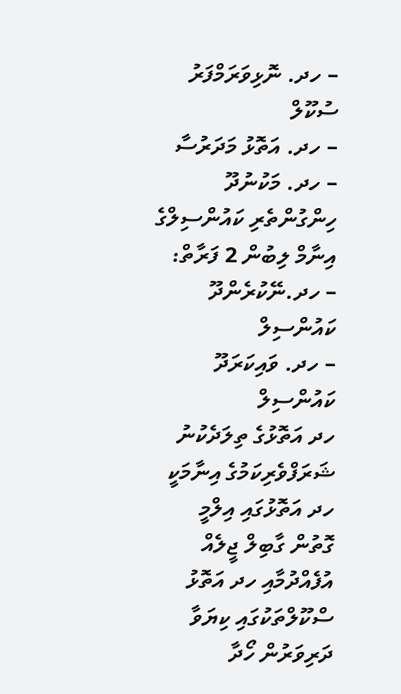– ހދ. ނޮޅިވަރަމްފަރު ސުކޫލް
– ހދ. އަތޮޅު މަދަރުސާ
– ހދ. މަކުނުދޫ
ހިންގުންތެރި ކައުންސިލްގެ އިނާމް ލިބުން 2 ފަރާތް:
– ހދ.ނޭކުރެންދޫ ކައުންސިލް
– ހދ. ވައިކަރަދޫ ކައުންސިލް
ހދ އަތޮޅުގެ ތިލަދެކުނު ޝަރަފްވެރިކަމުގެ އިނާމަކީ ހދ އަތޮޅުގައި އިލްމީ ގޮތުން ގާބިލް ޖީލެއް އުފެއްދުމާއި ހދ އަތޮޅު ސްކޫލްތަކުގައި ކިޔަވާ ދަރިވަރުން ހޯދާ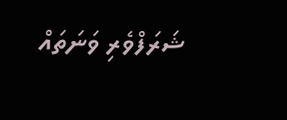ޝަރަފްވެރި ވަނަތައް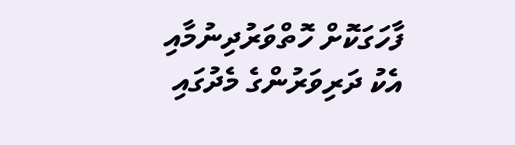ފާހަގަކޮށް ހޮތްވަރުދިނުމާއި އެކު ދަރިވަރުންގެ މެދުގައި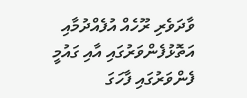ވާދަވެރި ރޫހެއް އުފެއްދުމާއި އަތޮޅުފެންވަރުގައި އާއި ގައުމީ ފެންވަރުގައި ފާހަގަ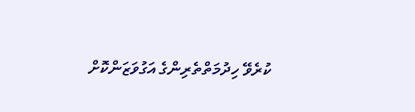ކުރެވޭ ހިދުމަތްތެރިންގެ އަގުވަޒަންކޮށް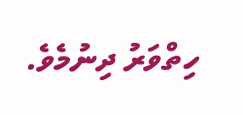ހިތްވަރު ދިނުމެވެ.